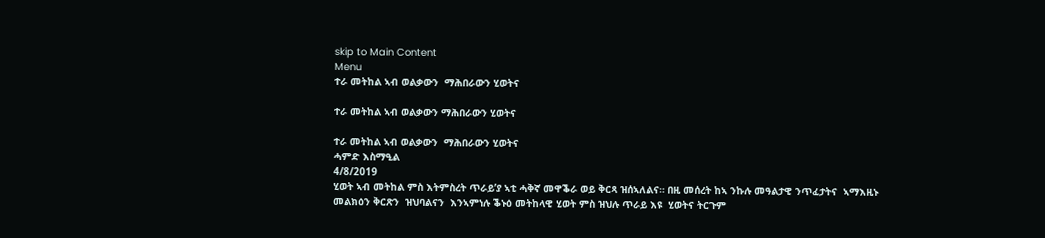skip to Main Content
Menu
ተራ መትከል ኣብ ወልቃውን  ማሕበራውን ሂወትና

ተራ መትከል ኣብ ወልቃውን ማሕበራውን ሂወትና

ተራ መትከል ኣብ ወልቃውን  ማሕበራውን ሂወትና
ሓምድ እስማዒል
4/8/2019
ሂወት ኣብ መትከል ምስ እትምስረት ጥራይ’ያ ኣቲ ሓቅኛ መዋቕራ ወይ ቅርጻ ዝሰኣለልና። በዚ መሰረት ከኣ ንኩሉ መዓልታዊ ንጥፈታትና  ኣማእዚኑ መልክዕን ቅርጽን  ዝህባልናን  እንኣምነሉ ቕኑዕ መትከላዊ ሂወት ምስ ዝህሉ ጥራይ እዩ  ሂወትና ትርጉም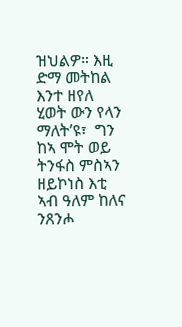ዝህልዎ። እዚ ድማ መትከል እንተ ዘየለ ሂወት ውን የላን ማለት’ዩ፣  ግን ከኣ ሞት ወይ ትንፋስ ምስኣን ዘይኮነስ እቲ ኣብ ዓለም ከለና ንጸንሖ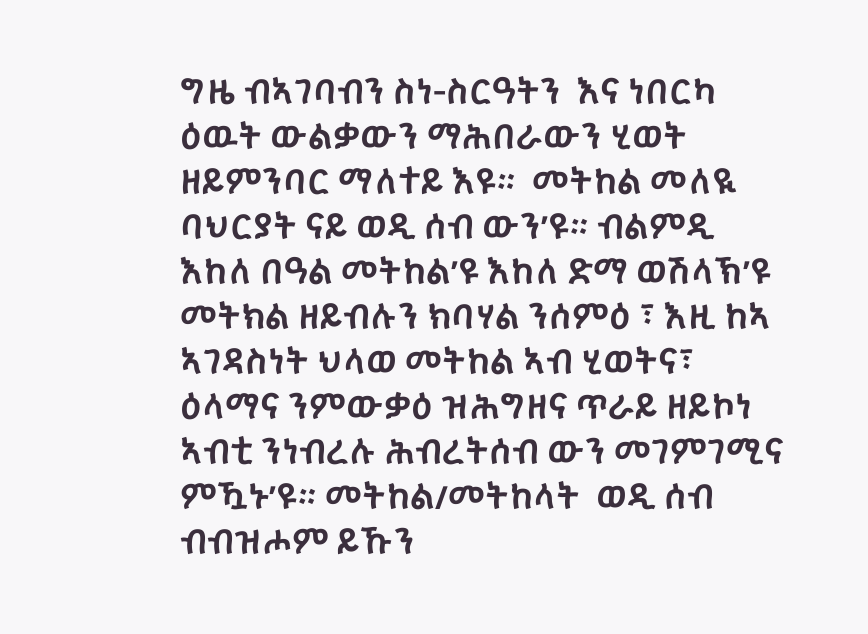ግዜ ብኣገባብን ስነ-ስርዓትን  እና ነበርካ ዕዉት ውልቃውን ማሕበራውን ሂወት ዘይምንባር ማለተይ እዩ።  መትከል መለዪ ባህርያት ናይ ወዲ ሰብ ውን’ዩ። ብልምዲ እከለ በዓል መትከል’ዩ እከለ ድማ ወሽላኽ’ዩ መትክል ዘይብሉን ክባሃል ንሰምዕ ፣ እዚ ከኣ ኣገዳስነት ህላወ መትከል ኣብ ሂወትና፣ ዕላማና ንምውቃዕ ዝሕግዘና ጥራይ ዘይኮነ  ኣብቲ ንነብረሉ ሕብረትሰብ ውን መገምገሚና ምዃኑ’ዩ። መትከል/መትከላት  ወዲ ሰብ ብብዝሖም ይኹን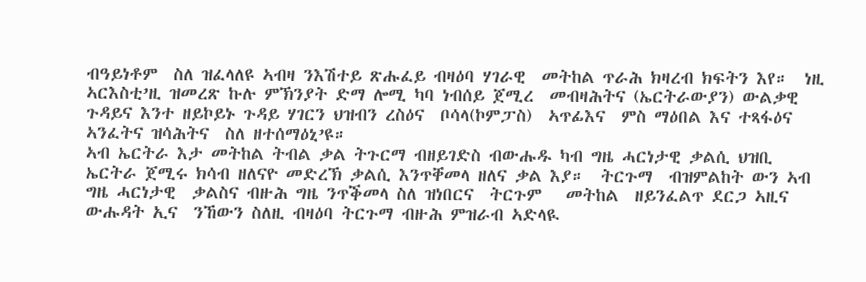ብዓይነቶም  ስለ ዝፈላለዩ ኣብዛ ንእሽተይ ጽሑፈይ ብዛዕባ ሃገራዊ  መትከል ጥራሕ ክዛረብ ክፍትን እየ።  ነዚ ኣርእስቲ’ዚ ዝመረጽ ኩሉ ምኽንያት ድማ ሎሚ ካባ ነብሰይ ጀሚረ  መብዛሕትና (ኤርትራውያን) ውልቃዊ ጉዳይና እንተ ዘይኮይኑ ጉዳይ ሃገርን ህዝብን ረስዕና  ቦሳላ(ኮምፓስ)  ኣጥፊእና  ምስ ማዕበል እና ተጻፋዕና ኣንፈትና ዝሳሕትና  ስለ ዘተሰማዕኒ’ዩ።
ኣብ ኤርትራ እታ መትከል ትብል ቃል ትጉርማ ብዘይገድስ ብውሑዱ ካብ ግዜ ሓርነታዊ ቃልሲ ህዝቢ ኤርትራ ጀሚሩ ክሳብ ዘለናዮ መድረኽ ቃልሲ እንጥቐመላ ዘለና ቃል እያ።  ትርጉማ  ብዝምልከት ውን ኣብ ግዜ ሓርነታዊ  ቃልስና ብዙሕ ግዜ ንጥቕመላ ስለ ዝነበርና  ትርጉም   መትከል  ዘይንፈልጥ ደርጋ ኣዚና ውሑዳት ኢና  ንኸውን ስለዚ ብዛዕባ ትርጉማ ብዙሕ ምዝራብ ኣድላዪ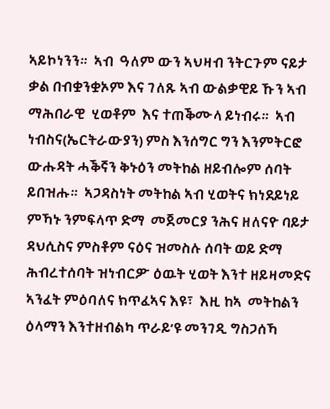ኣይኮነንን።  ኣብ  ዓለም ውን ኣህዛብ ንትርጉም ናይታ ቃል በብቋንቋኦም እና ገለጹ ኣብ ውልቃዊይ ኹን ኣብ ማሕበራዊ  ሂወቶም  እና ተጠቕሙላ ይነብሩ።  ኣብ ነብስና(ኤርትራውያን) ምስ እንሰግር ግን እንምትርፎ ውሑዳት ሓቕኛን ቅኑዕን መትከል ዘይብሎም ሰባት  ይበዝሑ።  ኣጋዳስነት መትከል ኣብ ሂወትና ክነደይነይ ምኻኑ ንምፍላጥ ድማ  መጀመርያ ንሕና ዘለናዮ ባይታ ዳህሲስና ምስቶም ናዕና ዝመስሉ ሰባት ወይ ድማ ሕብረተሰባት ዝነብርዏ ዕዉት ሂወት እንተ ዘይዛመድና  ኣንፈት ምዕባለና ክጥፈኣና እዩ፣  እዚ ከኣ  መትከልን  ዕላማን እንተዘብልካ ጥራይ’ዩ መንገዲ ግስጋሰኻ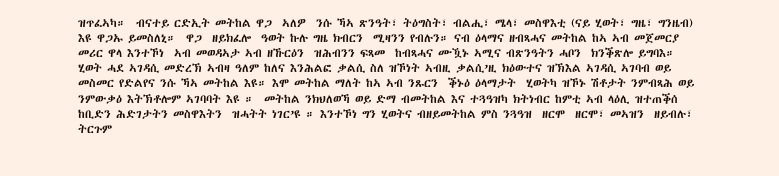ዝጥፈኣካ።  ብናተይ ርድኢት መትከል ዋጋ  ኣለዎ  ንሱ ኻኣ ጽንዓት፣ ትዕግስት፣ ብልሒ፣ ሜላ፣ መስዋእቲ (ናይ ሂወት፣ ግዜ፣ ግንዜብ) እዩ ዋጋኡ ይመስለኒ።  ዋጋ  ዘይክፈሎ  ዓወት ኩሉ ግዜ ክብርን  ሚዛንን የብሉን። ናብ ዕላማና ዘብጻሓና መትከል ከኣ ኣብ መጀመርያ መሪር ዋላ እንተኾነ  ኣብ መወዳኣታ ኣብ ዘኹርዕን  ዝሕብንን ፍጻመ  ከብጻሓና ሙዃኑ ኣሚና ብጽንዓትን ሓቦን  ክንቕጽሎ ይግባእ።
ሂወት ሓደ ኣገዳሲ መድረኽ ኣብዛ ዓለም ከለና እንሕልፎ ቃልሲ ስለ ዝኾነት ኣብዚ ቃልሲ’ዚ ክዕውተና ዝኽእል ኣገዳሲ ኣገባብ ወይ መስመር የድልየና ንሱ ኻኣ መትከል እዩ። እሞ መትከል ማለት ከኣ ኣብ ንጹርን  ቕኑዕ ዕላማታት  ሂወትካ ዝኾኑ ሽቶታት ንምብጻሕ ወይ ንምውቃዕ እትኽቶሎም ኣገባባት እዩ ።  መትከል ንክህለወኻ ወይ ድማ ብመትከል እና ተጓዓዝካ ክትነብር ከምቲ ኣብ ላዕሊ ዝተጠቕሰ  ከቢድን ሕድገታትን መስዋእትን  ዝሓትት ነገር’ዩ ። እንተኾነ ግን ሂወትና ብዘይመትከል ምስ ንጓዓዝ  ዘርሞ  ዘርሞ፣ መኣዝን  ዘይብሉ፣ ትርጉም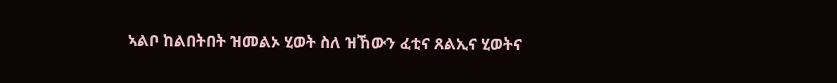ኣልቦ ከልበትበት ዝመልኦ ሂወት ስለ ዝኸውን ፈቲና ጸልኢና ሂወትና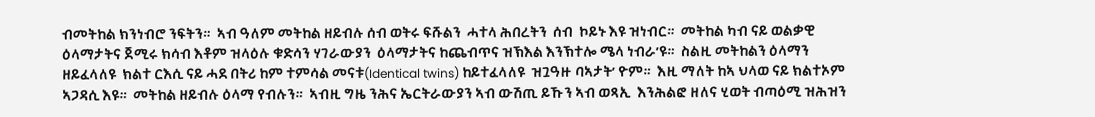ብመትከል ክንነብሮ ንፍትን።  ኣብ ዓለም መትከል ዘይብሉ ሰብ ወትሩ ፍሹልን  ሓተላ ሕበረትን  ሰብ  ኮይኑ እዩ ዝነብር።  መትከል ካብ ናይ ወልቃዊ ዕላማታትና ጀሚሩ ክሳብ እቶም ዝላዕሉ ቁድሳን ሃገራውያን  ዕላማታትና ከጨብጥና ዝኽእል እንኽተሎ ሜላ ነብራ’ዩ።  ስልዚ መትከልን ዕላማን  ዘይፈላለዩ  ክልተ ርእሲ ናይ ሓደ በትሪ ከም ተምሳል መናቱ(Identical twins) ከይተፈላለዩ  ዝጓዓዙ ባኣታት’ ዮም።  እዚ ማለት ከኣ ህላወ ናይ ክልተኦም ኣጋዳሲ እዩ።  መትከል ዘይብሉ ዕላማ የብሉን።  ኣብዚ ግዜ ንሕና ኤርትራውያን ኣብ ውሽጢ ይኹን ኣብ ወጻኢ  እንሕልፎ ዘለና ሂወት ብጣዕሚ ዝሕዝን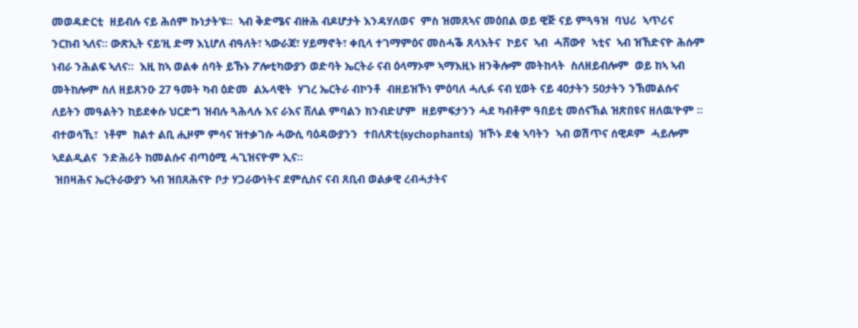መወዳድርቲ  ዘይብሉ ናይ ሕሰም ኩነታት’ዩ።  ኣብ ቅድሜና ብዙሕ ብዶሆታት እንዳሃለወና  ምስ ዝመጸኣና መዕበል ወይ ዊጅ ናይ ምጓዓዝ  ባህሪ  ኣጥሪና  ንርከብ ኣለና። ውጽኢት ናይ’ዚ ድማ እኒሆለ ብዓለት፣ ኣውራጃ፣ ሃይማኖት፣ ቀቢላ ተገማምዕና መስሓቕ ጸላእትና  ኮይና  ኣብ  ሓሸውየ  ኣቲና  ኣብ ዝኸድናዮ ሕሱም ነብራ ንሕልፍ ኣለና።  እዚ ከኣ ወልቀ ሰባት ይኹኑ ፖሎቲካውያን ወድባት ኤርትራ ናብ ዕላማኦም ኣማእዚኑ ዘንቅሎም መትከላት  ስለዘይብሎም  ወይ ከኣ ኣብ መትከሎም ስለ ዘይጸንዑ 27 ዓመት ካብ ዕድመ  ልኡላዊት  ሃገረ ኤርትራ ብኮንቶ  ብዘይዝኾነ ምዕባለ ሓሊፉ ናብ ሂወት ናይ 40ታትን 50ታትን ንኽመልሱና ለይትን መዓልትን ከይደቀሱ ህርድግ ዝብሉ ጓሕላሉ እና ራእና ሸለል ምባልን ክንብድሆም  ዘይምፍታንን ሓደ ካብቶም ዓበይቲ መሰናኽል ዝጽበዩና ዘለዉ’ዮም ።  ብተወሳኺ፣  ነቶም  ክልተ ልቢ ሒዞም ምሳና ዝተቃገሱ ሓውሲ ባዕዳውያንን  ተበለጽቲ(sychophants)  ዝኾኑ ደቂ ኣባትን  ኣብ ወሽጥና ሰዊዶም  ሓይሎም  ኣደልዲልና  ንድሕሪት ከመልሱና ብጣዕሚ ሓጊዝናዮም ኢና።
 ዝበዛሕና ኤርትራውያን ኣብ ዝበጸሕናዮ ቦታ ሃጋራውነትና ደምሲስና ናብ ጸቢብ ወልቃዊ ረብሓታትና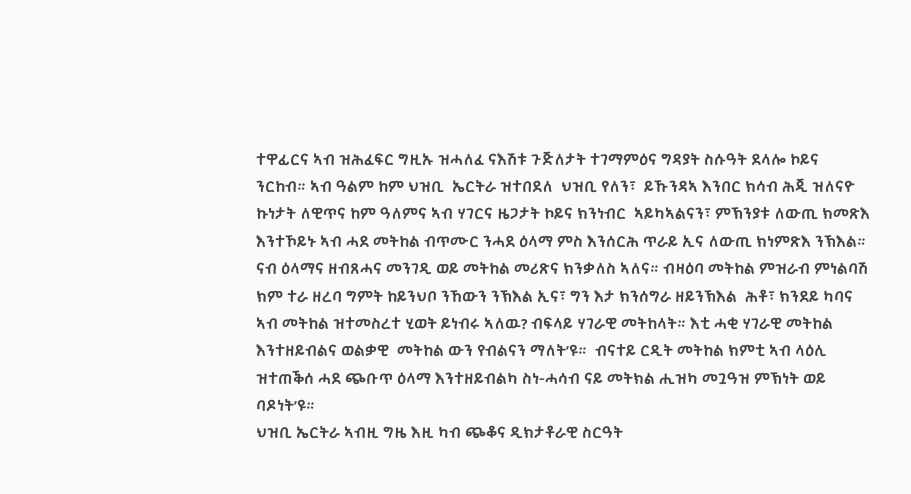ተዋፊርና ኣብ ዝሕፈፍር ግዚኡ ዝሓለፈ ናእሽቱ ጉጅለታት ተገማምዕና ግዳያት ስሱዓት ደላሎ ኮይና ንርከብ። ኣብ ዓልም ከም ህዝቢ  ኤርትራ ዝተበደለ  ህዝቢ የለን፣  ይኹንዳኣ እንበር ክሳብ ሕጂ ዝለናዮ ኩነታት ለዊጥና ከም ዓለምና ኣብ ሃገርና ዜጋታት ኮይና ክንነብር  ኣይካኣልናን፣ ምኽንያቱ ለውጢ ክመጽእ እንተኾይኑ ኣብ ሓደ መትከል ብጥሙር ንሓደ ዕላማ ምስ እንሰርሕ ጥራይ ኢና ለውጢ ክነምጽእ ንኽእል።  ናብ ዕላማና ዘብጸሓና መንገዲ ወይ መትከል መሪጽና ክንቃለስ ኣለና። ብዛዕባ መትከል ምዝራብ ምነልባሽ ክም ተራ ዘረባ ግምት ከይንህቦ ንኸውን ንኽእል ኢና፣ ግን እታ ክንሰግራ ዘይንኽእል  ሕቶ፣ ክንደይ ካባና ኣብ መትከል ዝተመስረተ ሂወት ይነብሩ ኣለዉ? ብፍላይ ሃገራዊ መትከላት። እቲ ሓቂ ሃገራዊ መትከል እንተዘይብልና ወልቃዊ  መትከል ውን የብልናን ማለት’ዩ።  ብናተይ ርዲት መትከል ክምቲ ኣብ ላዕሊ ዝተጠቕሰ ሓደ ጭቡጥ ዕላማ እንተዘይብልካ ስነ-ሓሳብ ናይ መትክል ሒዝካ መጓዓዝ ምኽነት ወይ ባዶነት’ዩ።
ህዝቢ ኤርትራ ኣብዚ ግዜ እዚ ካብ ጭቆና ዲክታቶራዊ ስርዓት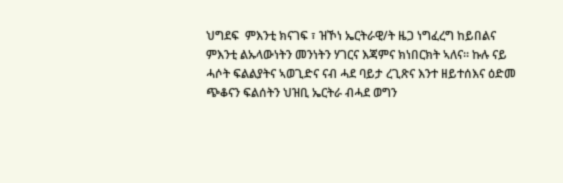ህግደፍ  ምእንቲ ክናገፍ ፣ ዝኾነ ኤርትራዊ/ት ዜጋ ነግፈረግ ከይበልና ምእንቲ ልኡላውነትን መንነትን ሃገርና እጃምና ክነበርክት ኣለና። ኩሉ ናይ ሓሶት ፍልልያትና ኣወጊድና ናብ ሓደ ባይታ ረጊጽና እንተ ዘይተሰእና ዕድመ ጭቆናን ፍልሰትን ህዝቢ ኤርትራ ብሓደ ወግን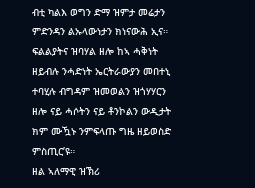ብቲ ካልእ ወግን ድማ ዝምታ መሬታን ምድንዳን ልኡላውነታን ክነናውሕ ኢና። ፍልልያትና ዝባሃል ዘሎ ከኣ ሓቅነት ዘይብሉ ንሓድነት ኤርትራውያን መበተኒ ተባሂሉ ብግዳም ዝመወልን ዝጎሃሃርን  ዘሎ ናይ ሓሶትን ናይ ቶንኮልን ውዲታት ክም ሙዃኑ ንምፍላጡ ግዜ ዘይወስድ ምስጢር’ዩ።
ዘል ኣለማዊ ዝኽሪ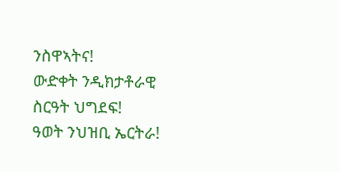ንስዋኣትና!
ውድቀት ንዲክታቶራዊ ስርዓት ህግደፍ!
ዓወት ንህዝቢ ኤርትራ!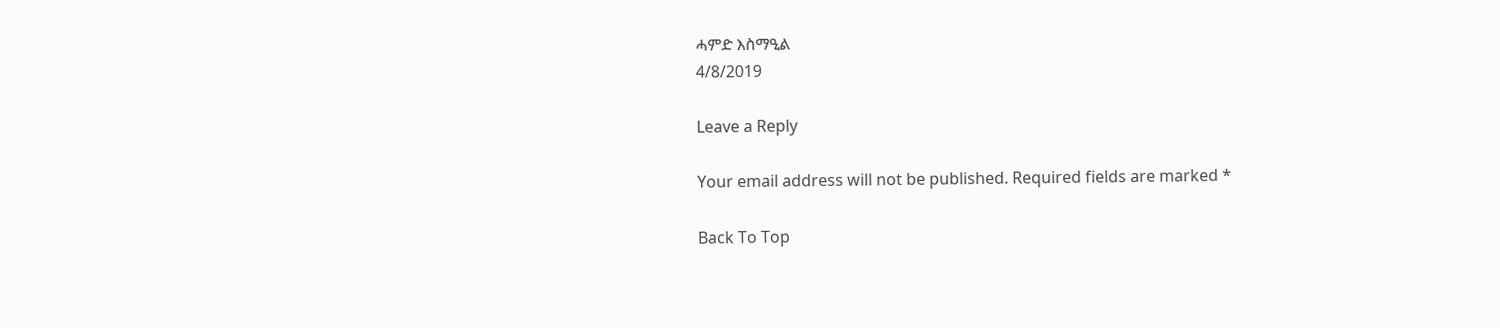ሓምድ እስማዒል
4/8/2019

Leave a Reply

Your email address will not be published. Required fields are marked *

Back To Top